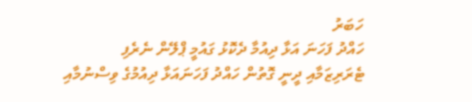ހަބަރު
ހައްދު ފަހަނަ އަޅާ ދިއުމާ ދެކޮޅު ގައުމީ ޕްލޭން ނެރެފި
ޓެރަރިޒަމާއި ދީނީ ގޮތުން ހައްދު ފަހަނައަޅާ ދިއުމުގެ ވިސްނުމާއި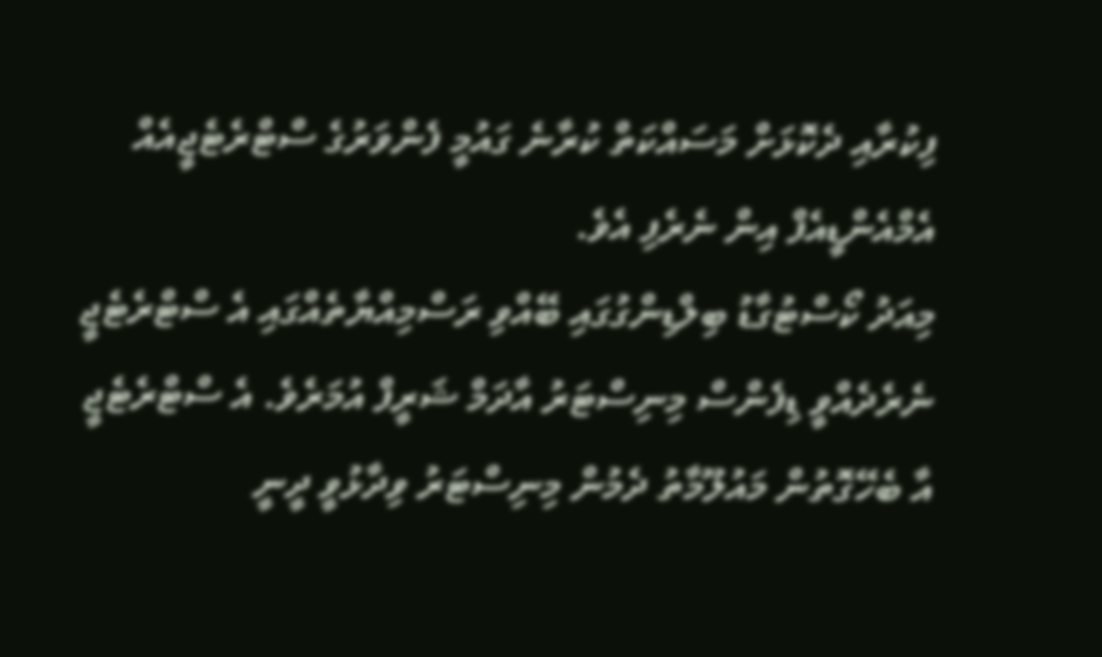ފިކުރާއި ދެކޮޅަށް މަސައްކަތް ކުރާނެ ގައުމީ ފެންވަރުގެ ސްޓްރެޓެޖީއެއް އެމްއެންޑީއެފް އިން ނެރެފި އެވެ.
މިއަދު ކޯސްޓުގާޑު ބިލްޑިންގުގައި ބޭއްވި ރަސްމިއްޔާތެއްގައި އެ ސްޓްރެޓެޖީ ނެރެދެއްވީ ޑިފެންސް މިނިސްޓަރު އާދަމް ޝަރީފް އުމަރެވެ. އެ ސްޓްރެޓެޖީ އާ ބެހޭގޮތުން މައުލޫމާތު ދެމުން މިނިސްޓަރު ވިދާޅުވީ ދީނީ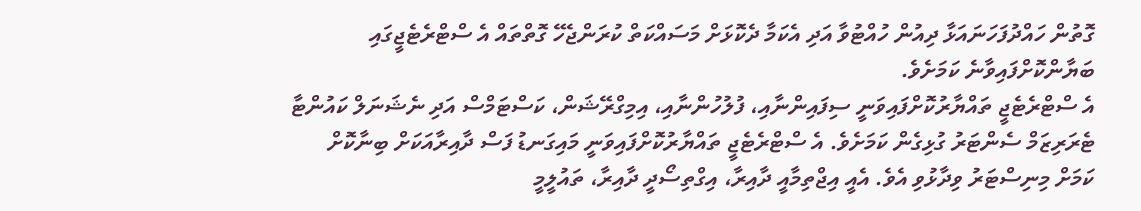ގޮތުން ހައްދުފަހަނައަޅާ ދިއުން ހުއްޓުވާ އަދި އެކަމާ ދެކޮޅަށް މަސައްކަތް ކުރަންޖެހޭ ގޮތްތައް އެ ސްޓްރެޓެޖީގައި ބަޔާންކޮށްފައިވާނެ ކަމަށެވެ.
އެ ސްޓްރެޓެޖީ ތައްޔާރުކޮށްފައިވަނީ ސިފައިންނާއި، ފުލުހުންނާއި، އިމިގްރޭޝަން، ކަސްޓަމްސް އަދި ނެޝަނަލް ކައުންޓާ ޓެރަރިޒަމް ސެންޓަރު ގުޅިގެން ކަމަށެވެ. އެ ސްޓްރެޓެޖީ ތައްޔާރުކޮށްފައިވަނީ މައިގަނޑު ފަސް ދާއިރާއަކަށް ބިނާކޮށް ކަމަށް މިނިސްޓަރު ވިދާޅުވި އެވެ. އެއީ އިޖްތިމާއީ ދާއިރާ، އިގްތިސޯދީ ދާއިރާ، ތައުލީމީ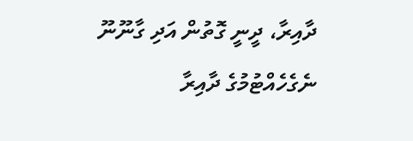ދާއިރާ، ދީނީ ގޮތުން އަދި ގާނޫނޫ ނެގެހެއްޓުމުގެ ދާއިރާ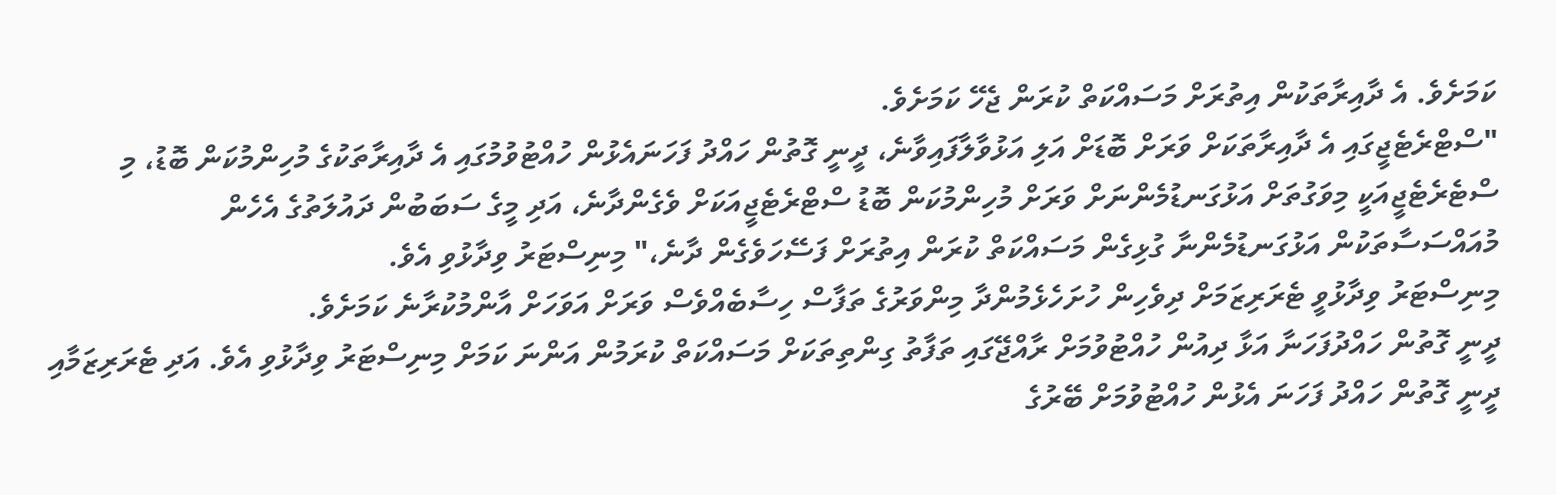ކަމަށެވެ. އެ ދާއިރާތަކުން އިތުރަށް މަސައްކަތް ކުރަން ޖެހޭ ކަމަށެވެ.
"ސްޓްރެޓެޖީގައި އެ ދާއިރާތަކަށް ވަރަށް ބޮޑަށް އަލި އަޅުވާލާފައިވާނެ، ދީނީ ގޮތުން ހައްދު ފަހަނައެޅުން ހުއްޓުވުމުގައި އެ ދާއިރާތަކުގެ މުހިންމުކަން ބޮޑު، މި ސްޓެރެޓެޖީއަކީ މިވަގުތަށް އަޅުގަނޑުމެންނަށް ވަރަށް މުހިންމުކަން ބޮޑު ސްޓްރެޓެޖީއަކަށް ވެގެންދާނެ، އަދި މީގެ ސަބަބުން ދައުލަތުގެ އެހެން މުއައްސަސާތަކުން އަޅުގަނޑުމެންނާ ގުޅިގެން މަސައްކަތް ކުރަން އިތުރަށް ފަސޭހަވެގެން ދާނެ،" މިނިސްޓަރު ވިދާޅުވި އެވެ.
މިނިސްޓަރު ވިދާޅުވީ ޓެރަރިޒަމަށް ދިވެހިން ހުށަހެޅެމުންދާ މިންވަރުގެ ތަފާސް ހިސާބެއްވެސް ވަރަށް އަވަހަށް އާންމުކުރާނެ ކަމަށެވެ.
ދީނީ ގޮތުން ހައްދުފަހަނާ އަޅާ ދިއުން ހުއްޓުވުމަށް ރާއްޖޭގައި ތަފާތު ގިންތިތަކަށް މަސައްކަތް ކުރަމުން އަންނަ ކަމަށް މިނިސްޓަރު ވިދާޅުވި އެވެ. އަދި ޓެރަރިޒަމާއި ދީނީ ގޮތުން ހައްދު ފަހަނަ އެޅުން ހުއްޓުވުމަށް ބޭރުގެ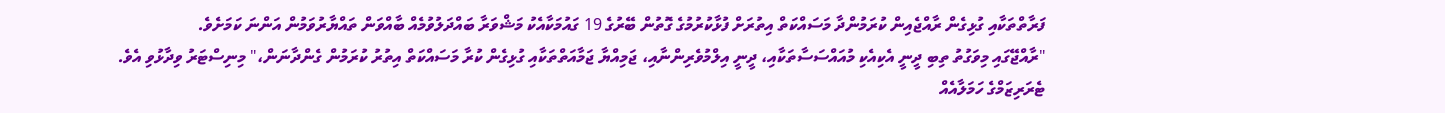ފަރާތްތަކާއި ގުޅިގެން ރާއްޖެއިން ކުރަމުންދާ މަސައްކަތް އިތުރަށް ފުޅާކުރުމުގެ ގޮތުން ބޭރުގެ 19 ގައުމަކާއެކު މަޝްވަރާ ބައްދަލުވުމެއް ބާއްވަން ތައްޔާރުވަމުން އަންނަ ކަމަށެވެ.
"ރާއްޖޭގައި މިވަގުތު ތިބި ދީނީ އެކިއެކި މުއައްސަސާތަކާއި، ދީނީ އިލްމުވެރިންނާއި، ޖަމިއްޔާ ޖަމާއަތްތަކާއި ގުޅިގެން ކުރާ މަސައްކަތް އިތުރު ކުރަމުން ގެންދާނަން،" މިނިސްޓަރު ވިދާޅުވި އެވެ.
ޓެރަރިޒަމްގެ ހަމަލާއެއް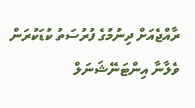ރާއްޖެއަށް ދިނުމުގެ ފުރުސަތު ކުޑަކުރަން ވެލާނާ އިންޓަނޭޝަނަލް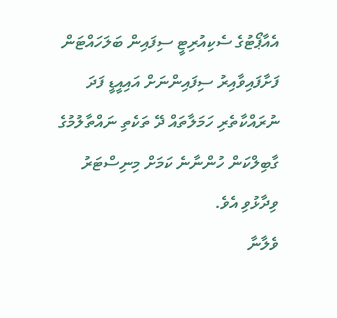އެއާޕޯޓުގެ ސެކިއުރިޓީ ސިފައިން ބަލަހައްޓަން ފަށާފައިވާއިރު ސިފައިންނަށް އައިއީޑީ ފަދަ ނުރައްކާތެރި ހަމަލާތައް ދޭ ތަކެތި ނައްތާލުމުގެ ގާބިލްކަން ހުންނާނެ ކަމަށް މިނިސްޓަރު ވިދާޅުވި އެވެ.
ވެލާނާ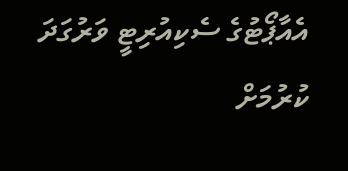އެއާޕޯޓުގެ ސެކިއުރިޓީ ވަރުގަދަ ކުރުމަށް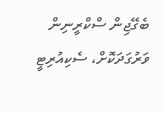ބެގޭޖިން ސްކްރީނިން ވަރުގަދަކޮށް، ސެކިއުރިޓީ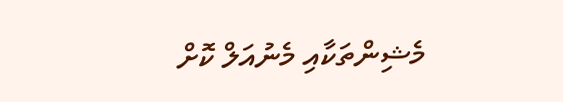މެޝިންތަކާއި މެނުއަލް ކޮށް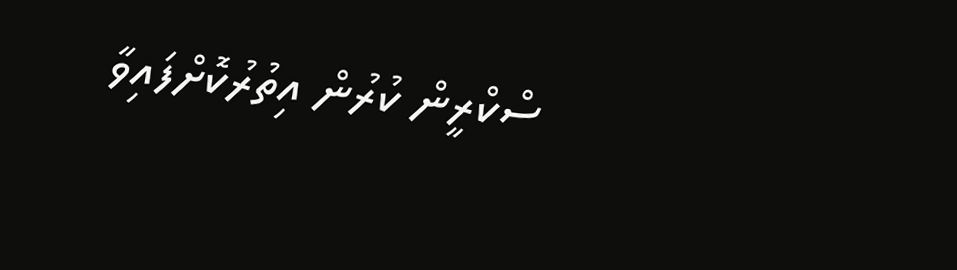ސްކްރީން ކުރުން އިތުރުކޮށްފައިވާ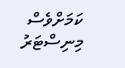ކަމަށްވެސް މިނިސްޓަރު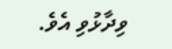ވިދާޅުވި އެވެ.